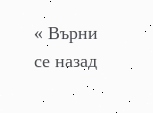« Върни се назад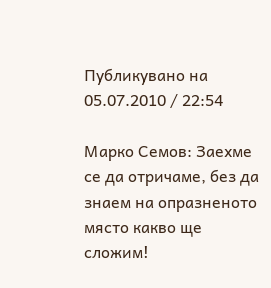Публикувано на 05.07.2010 / 22:54

Марко Семов: Заехме се да отричаме, без да знаем на опразненото място какво ще сложим!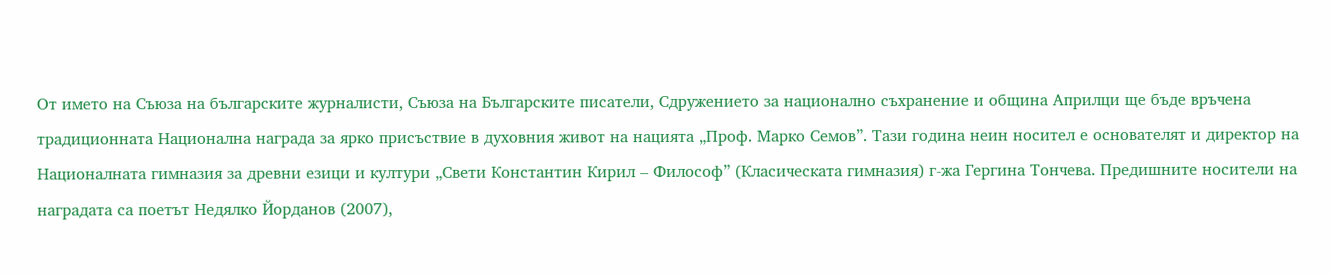От името на Съюза на българските журналисти, Съюза на Българските писатели, Сдружението за национално съхранение и община Априлци ще бъде връчена традиционната Национална награда за ярко присъствие в духовния живот на нацията „Проф. Марко Семов”. Тази година неин носител е основателят и директор на Националната гимназия за древни езици и култури „Свети Константин Кирил – Философ” (Класическата гимназия) г-жа Гергина Тончева. Предишните носители на наградата са поетът Недялко Йорданов (2007),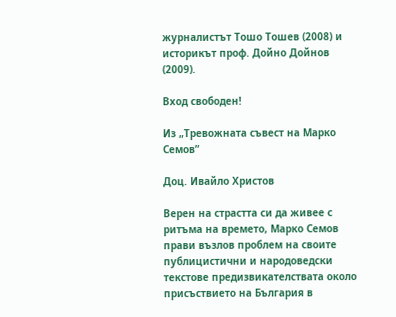журналистът Тошо Тошев (2008) и историкът проф. Дойно Дойнов (2009).

Вход свободен!

Из „Тревожната съвест на Марко Семов”

Доц. Ивайло Христов

Верен на страстта си да живее с ритъма на времето, Марко Семов прави възлов проблем на своите публицистични и народоведски текстове предизвикателствата около присъствието на България в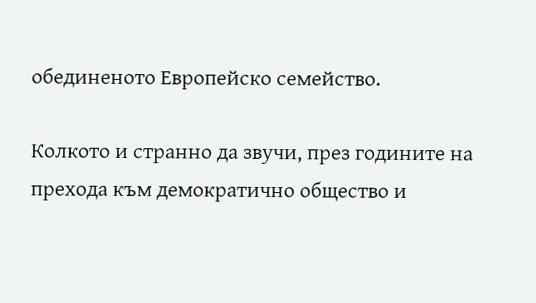обединеното Европейско семейство.

Колкото и странно да звучи, през годините на прехода към демократично общество и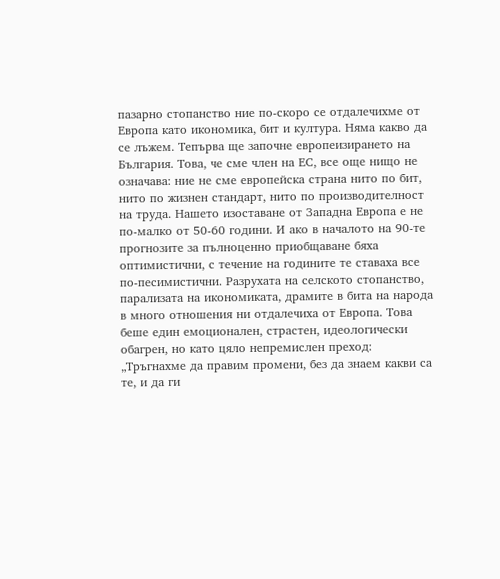пазарно стопанство ние по-скоро се отдалечихме от Европа като икономика, бит и култура. Няма какво да се лъжем. Тепърва ще започне европеизирането на България. Това, че сме член на ЕС, все още нищо не означава: ние не сме европейска страна нито по бит, нито по жизнен стандарт, нито по производителност на труда. Нашето изоставaне от Западна Европа е не по-малко от 50-60 години. И ако в началото на 90-те прогнозите за пълноценно приобщаване бяха оптимистични, с течение на годините те ставаха все по-песимистични. Разрухата на селското стопанство, парализата на икономиката, драмите в бита на народа в много отношения ни отдалечиха от Европа. Това беше един емоционален, страстен, идеологически обагрен, но като цяло непремислен преход: „Тръгнахме да правим промени, без да знаем какви са те, и да ги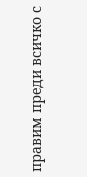правим преди всичко с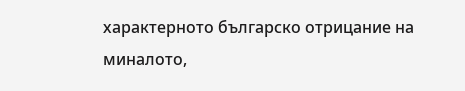характерното българско отрицание на миналото,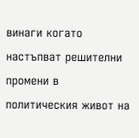винаги когато настъпват решителни промени в политическия живот на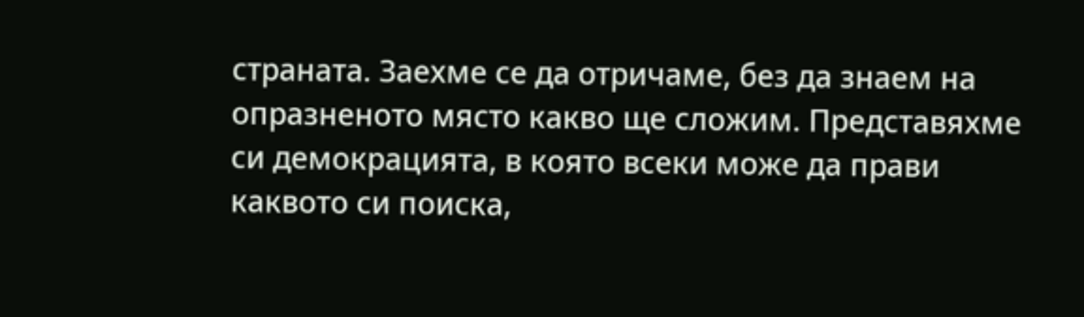страната. Заехме се да отричаме, без да знаем на опразненото място какво ще сложим. Представяхме си демокрацията, в която всеки може да прави каквото си поиска,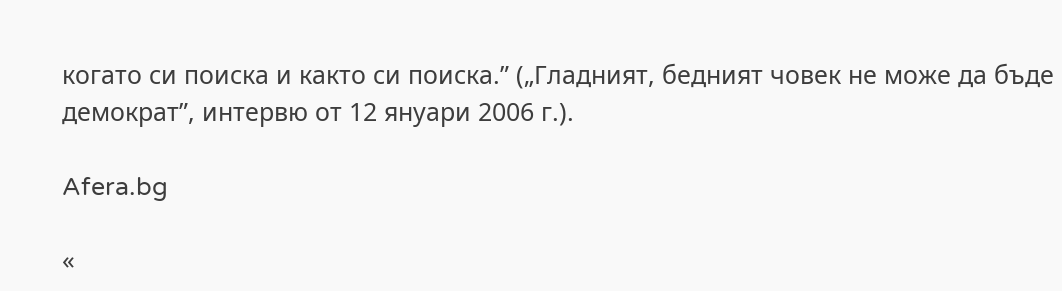когато си поиска и както си поиска.” („Гладният, бедният човек не може да бъде демократ”, интервю от 12 януари 2006 г.).

Afera.bg

«